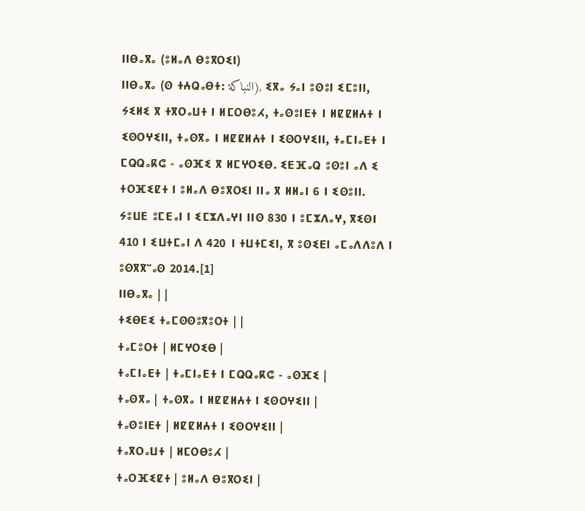ⵏⵏⴱⴰⴳⴰ (ⵓⵍⴰⴷ ⴱⵓⴳⵔⵉⵏ)
ⵏⵏⴱⴰⴳⴰ (ⵙ ⵜⵄⵕⴰⴱⵜ: النباكة), ⵉⴳⴰ ⵢⴰⵏ ⵓⵙⵓⵏ ⵉⵎⵓⵏⵏ, ⵢⵉⵍⵉ ⴳ ⵜⴳⵔⴰⵡⵜ ⵏ ⵍⵎⵔⴱⵓⵃ, ⵜⴰⵙⵓⵏⴹⵜ ⵏ ⵍⵇⵇⵍⵄⵜ ⵏ ⵉⵙⵔⵖⵉⵏⵏ, ⵜⴰⵙⴳⴰ ⵏ ⵍⵇⵇⵍⵄⵜ ⵏ ⵉⵙⵔⵖⵉⵏⵏ, ⵜⴰⵎⵏⴰⴹⵜ ⵏ ⵎⵕⵕⴰⴽⵛ - ⴰⵙⴼⵉ ⴳ ⵍⵎⵖⵔⵉⴱ. ⵉⴹⴼⴰⵕ ⵓⵙⵓⵏ ⴰⴷ ⵉ ⵜⵔⴼⵉⵇⵜ ⵏ ⵓⵍⴰⴷ ⴱⵓⴳⵔⵉⵏ ⵏⵏⴰ ⴳ ⵍⵍⴰⵏ 6 ⵏ ⵉⵙⵓⵏⵏ. ⵢⵓⵡⴹ ⵓⵎⴹⴰⵏ ⵏ ⵉⵎⵣⴷⴰⵖⵏ ⵏⵏⵙ 830 ⵏ ⵓⵎⵣⴷⴰⵖ, ⴳⵉⵙⵏ 410 ⵏ ⵉⵡⵜⵎⴰⵏ ⴷ 420 ⵏ ⵜⵡⵜⵎⵉⵏ, ⴳ ⵓⵙⵉⴹⵏ ⴰⵎⴰⴷⴷⵓⴷ ⵏ ⵓⵙⴳⴳⵯⴰⵙ 2014.[1]
ⵏⵏⴱⴰⴳⴰ | |
ⵜⵉⴱⴹⵉ ⵜⴰⵎⵙⵙⵓⴳⵓⵔⵜ | |
ⵜⴰⵎⵓⵔⵜ | ⵍⵎⵖⵔⵉⴱ |
ⵜⴰⵎⵏⴰⴹⵜ | ⵜⴰⵎⵏⴰⴹⵜ ⵏ ⵎⵕⵕⴰⴽⵛ - ⴰⵙⴼⵉ |
ⵜⴰⵙⴳⴰ | ⵜⴰⵙⴳⴰ ⵏ ⵍⵇⵇⵍⵄⵜ ⵏ ⵉⵙⵔⵖⵉⵏⵏ |
ⵜⴰⵙⵓⵏⴹⵜ | ⵍⵇⵇⵍⵄⵜ ⵏ ⵉⵙⵔⵖⵉⵏⵏ |
ⵜⴰⴳⵔⴰⵡⵜ | ⵍⵎⵔⴱⵓⵃ |
ⵜⴰⵔⴼⵉⵇⵜ | ⵓⵍⴰⴷ ⴱⵓⴳⵔⵉⵏ |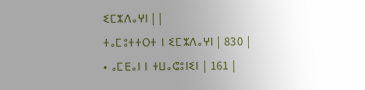ⵉⵎⵣⴷⴰⵖⵏ | |
ⵜⴰⵎⵓⵜⵜⵔⵜ ⵏ ⵉⵎⵣⴷⴰⵖⵏ | 830 |
• ⴰⵎⴹⴰⵏ ⵏ ⵜⵡⴰⵛⵓⵏⵉⵏ | 161 |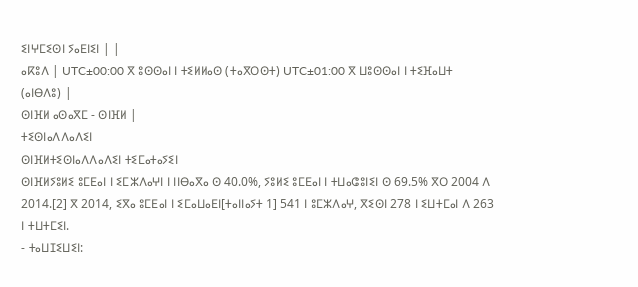ⵉⵏⵖⵎⵉⵙⵏ ⵢⴰⴹⵏⵉⵏ | |
ⴰⴽⵓⴷ | UTC±00:00 ⴳ ⵓⵙⵙⴰⵏ ⵏ ⵜⵉⵍⵍⴰⵙ (ⵜⴰⴳⵔⵙⵜ) UTC±01:00 ⴳ ⵡⵓⵙⵙⴰⵏ ⵏ ⵜⵉⴼⴰⵡⵜ (ⴰⵏⴱⴷⵓ) |
ⵙⵏⴼⵍ ⴰⵙⴰⴳⵎ - ⵙⵏⴼⵍ |
ⵜⵉⵙⵏⴰⴷⴷⴰⴷⵉⵏ
ⵙⵏⴼⵍⵜⵉⵙⵏⴰⴷⴷⴰⴷⵉⵏ ⵜⵉⵎⴰⵜⴰⵢⵉⵏ
ⵙⵏⴼⵍⵢⵓⵍⵉ ⵓⵎⴹⴰⵏ ⵏ ⵉⵎⵣⴷⴰⵖⵏ ⵏ ⵏⵏⴱⴰⴳⴰ ⵙ 40.0%, ⵢⵓⵍⵉ ⵓⵎⴹⴰⵏ ⵏ ⵜⵡⴰⵛⵓⵏⵉⵏ ⵙ 69.5% ⴳⵔ 2004 ⴷ 2014.[2] ⴳ 2014, ⵉⴳⴰ ⵓⵎⴹⴰⵏ ⵏ ⵉⵎⴰⵡⴰⴹⵏ[ⵜⴰⵏⵏⴰⵢⵜ 1] 541 ⵏ ⵓⵎⵣⴷⴰⵖ, ⴳⵉⵙⵏ 278 ⵏ ⵉⵡⵜⵎⴰⵏ ⴷ 263 ⵏ ⵜⵡⵜⵎⵉⵏ.
- ⵜⴰⵡⵊⵉⵡⵉⵏ: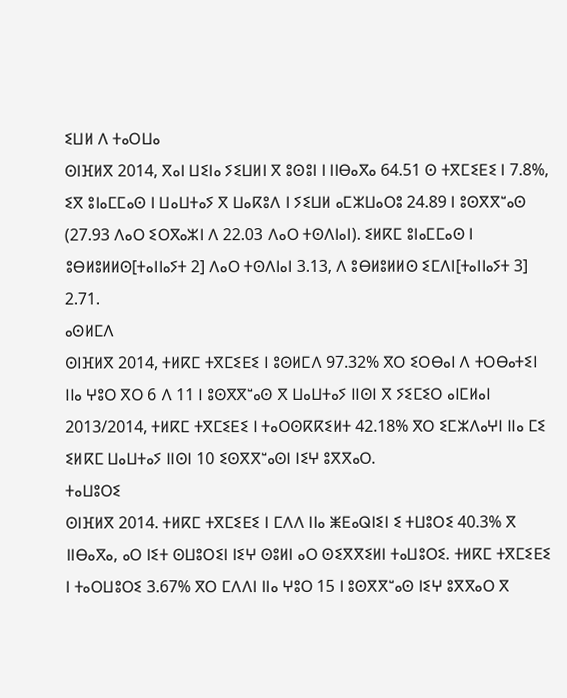ⵉⵡⵍ ⴷ ⵜⴰⵔⵡⴰ
ⵙⵏⴼⵍⴳ 2014, ⴳⴰⵏ ⵡⵉⵏⴰ ⵢⵉⵡⵍⵏ ⴳ ⵓⵙⵓⵏ ⵏ ⵏⵏⴱⴰⴳⴰ 64.51 ⵙ ⵜⴳⵎⵉⴹⵉ ⵏ 7.8%, ⵉⴳ ⵓⵏⴰⵎⵎⴰⵙ ⵏ ⵡⴰⵡⵜⴰⵢ ⴳ ⵡⴰⴽⵓⴷ ⵏ ⵢⵉⵡⵍ ⴰⵎⵣⵡⴰⵔⵓ 24.89 ⵏ ⵓⵙⴳⴳⵯⴰⵙ (27.93 ⴷⴰⵔ ⵉⵔⴳⴰⵣⵏ ⴷ 22.03 ⴷⴰⵔ ⵜⵙⴷⵏⴰⵏ). ⵉⵍⴽⵎ ⵓⵏⴰⵎⵎⴰⵙ ⵏ ⵓⴱⵍⵓⵍⵍⵙ[ⵜⴰⵏⵏⴰⵢⵜ 2] ⴷⴰⵔ ⵜⵙⴷⵏⴰⵏ 3.13, ⴷ ⵓⴱⵍⵓⵍⵍⵙ ⵉⵎⴷⵏ[ⵜⴰⵏⵏⴰⵢⵜ 3] 2.71.
ⴰⵙⵍⵎⴷ
ⵙⵏⴼⵍⴳ 2014, ⵜⵍⴽⵎ ⵜⴳⵎⵉⴹⵉ ⵏ ⵓⵙⵍⵎⴷ 97.32% ⴳⵔ ⵉⵔⴱⴰⵏ ⴷ ⵜⵔⴱⴰⵜⵉⵏ ⵏⵏⴰ ⵖⵓⵔ ⴳⵔ 6 ⴷ 11 ⵏ ⵓⵙⴳⴳⵯⴰⵙ ⴳ ⵡⴰⵡⵜⴰⵢ ⵏⵏⵙⵏ ⴳ ⵢⵉⵎⵉⵔ ⴰⵏⵎⵍⴰⵏ 2013/2014, ⵜⵍⴽⵎ ⵜⴳⵎⵉⴹⵉ ⵏ ⵜⴰⵔⵙⴽⴽⵉⵍⵜ 42.18% ⴳⵔ ⵉⵎⵣⴷⴰⵖⵏ ⵏⵏⴰ ⵎⵉ ⵉⵍⴽⵎ ⵡⴰⵡⵜⴰⵢ ⵏⵏⵙⵏ 10 ⵉⵙⴳⴳⵯⴰⵙⵏ ⵏⵉⵖ ⵓⴳⴳⴰⵔ.
ⵜⴰⵡⵓⵔⵉ
ⵙⵏⴼⵍⴳ 2014. ⵜⵍⴽⵎ ⵜⴳⵎⵉⴹⵉ ⵏ ⵎⴷⴷ ⵏⵏⴰ ⵥⴹⴰⵕⵏⵉⵏ ⵉ ⵜⵡⵓⵔⵉ 40.3% ⴳ ⵏⵏⴱⴰⴳⴰ, ⴰⵔ ⵏⵉⵜ ⵙⵡⵓⵔⵉⵏ ⵏⵉⵖ ⵙⵓⵍⵏ ⴰⵔ ⵙⵉⴳⴳⵉⵍⵏ ⵜⴰⵡⵓⵔⵉ. ⵜⵍⴽⵎ ⵜⴳⵎⵉⴹⵉ ⵏ ⵜⴰⵔⵡⵓⵔⵉ 3.67% ⴳⵔ ⵎⴷⴷⵏ ⵏⵏⴰ ⵖⵓⵔ 15 ⵏ ⵓⵙⴳⴳⵯⴰⵙ ⵏⵉⵖ ⵓⴳⴳⴰⵔ ⴳ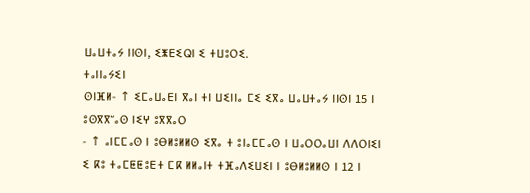ⵡⴰⵡⵜⴰⵢ ⵏⵏⵙⵏ, ⵉⵥⴹⵉⵕⵏ ⵉ ⵜⵡⵓⵔⵉ.
ⵜⴰⵏⵏⴰⵢⵉⵏ
ⵙⵏⴼⵍ- ↑ ⵉⵎⴰⵡⴰⴹⵏ ⴳⴰⵏ ⵜⵏ ⵡⵉⵏⵏⴰ ⵎⵉ ⵉⴳⴰ ⵡⴰⵡⵜⴰⵢ ⵏⵏⵙⵏ 15 ⵏ ⵓⵙⴳⴳⵯⴰⵙ ⵏⵉⵖ ⵓⴳⴳⴰⵔ
- ↑ ⴰⵏⵎⵎⴰⵙ ⵏ ⵓⴱⵍⵓⵍⵍⵙ ⵉⴳⴰ ⵜ ⵓⵏⴰⵎⵎⴰⵙ ⵏ ⵡⴰⵔⵔⴰⵡⵏ ⴷⴷⵔⵏⵉⵏ ⵉ ⴽⵓ ⵜⴰⵎⵟⵟⵓⴹⵜ ⵎⴽ ⵍⵍⴰⵏⵜ ⵜⴼⴰⴷⵉⵡⵉⵏ ⵏ ⵓⴱⵍⵓⵍⵍⵙ ⵏ 12 ⵏ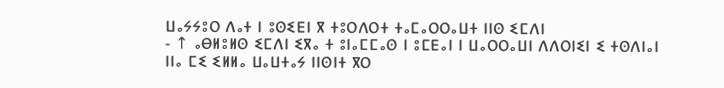ⵡⴰⵢⵢⵓⵔ ⴷⴰⵜ ⵏ ⵓⵙⵉⴹⵏ ⴳ ⵜⵓⵔⴷⵔⵜ ⵜⴰⵎⴰⵔⵔⴰⵡⵜ ⵏⵏⵙ ⵉⵎⴷⵏ
- ↑ ⴰⴱⵍⵓⵍⵙ ⵉⵎⴷⵏ ⵉⴳⴰ ⵜ ⵓⵏⴰⵎⵎⴰⵙ ⵏ ⵓⵎⴹⴰⵏ ⵏ ⵡⴰⵔⵔⴰⵡⵏ ⴷⴷⵔⵏⵉⵏ ⵉ ⵜⵙⴷⵏⴰⵏ ⵏⵏⴰ ⵎⵉ ⵉⵍⵍⴰ ⵡⴰⵡⵜⴰⵢ ⵏⵏⵙⵏⵜ ⴳⵔ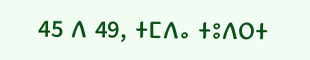45 ⴷ 49, ⵜⵎⴷⴰ ⵜⵓⴷⵔⵜ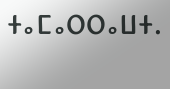ⵜⴰⵎⴰⵔⵔⴰⵡⵜ.